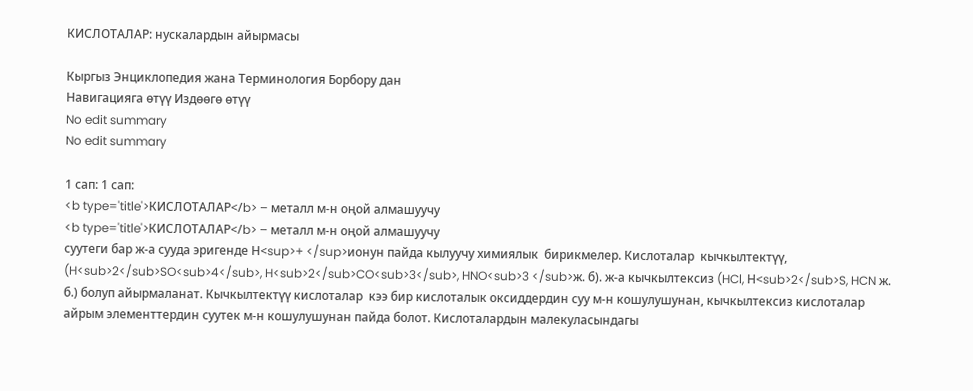КИСЛОТАЛАР: нускалардын айырмасы

Кыргыз Энциклопедия жана Терминология Борбору дан
Навигацияга өтүү Издөөгө өтүү
No edit summary
No edit summary

1 сап: 1 сап:
<b type='title'>КИСЛОТАЛАР</b> – металл м-н оңой алмашуучу
<b type='title'>КИСЛОТАЛАР</b> – металл м-н оңой алмашуучу
суутеги бар ж-а сууда эригенде Н<sup>+ </sup>ионун пайда кылуучу химиялык  бирикмелер. Кислоталар  кычкылтектүү, (H<sub>2</sub>SO<sub>4</sub>, H<sub>2</sub>CO<sub>3</sub>, HNO<sub>3 </sub>ж. б). ж-а кычкылтексиз (HCl, Н<sub>2</sub>S, HCN ж. б.) болуп айырмаланат. Кычкылтектүү кислоталар  кээ бир кислоталык оксиддердин суу м-н кошулушунан, кычкылтексиз кислоталар айрым элементтердин суутек м-н кошулушунан пайда болот. Кислоталардын малекуласындагы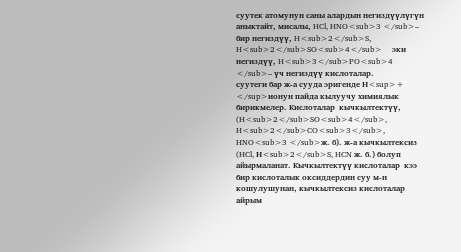суутек атомунун саны алардын негиздүүлүгүн аныктайт, мисалы, HCl, HNO<sub>3 </sub>– бир негиздүү, H<sub>2</sub>S, H<sub>2</sub>SO<sub>4</sub>     эки  негиздүү, H<sub>3</sub>PO<sub>4 </sub>– үч негиздүү кислоталар.
суутеги бар ж-а сууда эригенде Н<sup>+ </sup>ионун пайда кылуучу химиялык  бирикмелер. Кислоталар  кычкылтектүү, (H<sub>2</sub>SO<sub>4</sub>, H<sub>2</sub>CO<sub>3</sub>, HNO<sub>3 </sub>ж. б). ж-а кычкылтексиз (HCl, Н<sub>2</sub>S, HCN ж. б.) болуп айырмаланат. Кычкылтектүү кислоталар  кээ бир кислоталык оксиддердин суу м-н кошулушунан, кычкылтексиз кислоталар айрым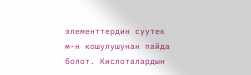элементтердин суутек м-н кошулушунан пайда болот. Кислоталардын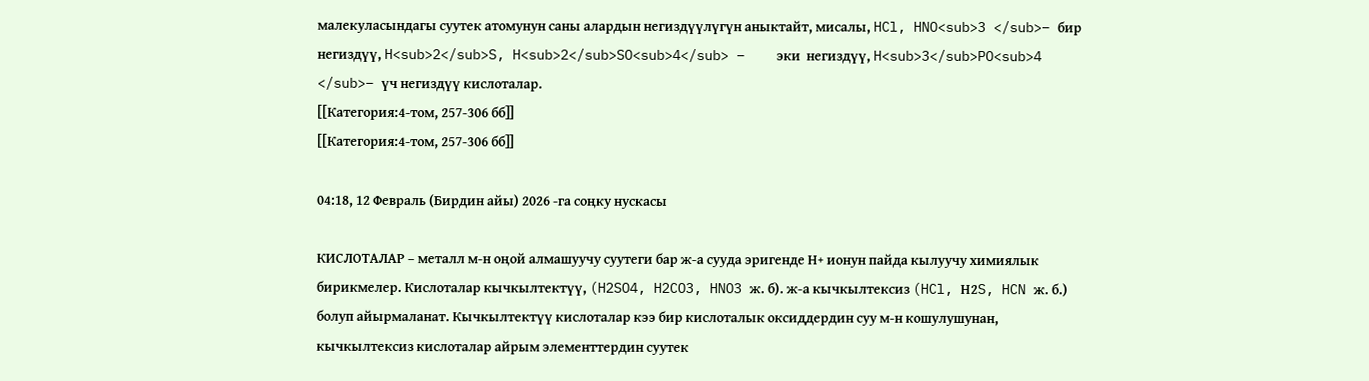малекуласындагы суутек атомунун саны алардын негиздүүлүгүн аныктайт, мисалы, HCl, HNO<sub>3 </sub>– бир негиздүү, H<sub>2</sub>S, H<sub>2</sub>SO<sub>4</sub> –    эки  негиздүү, H<sub>3</sub>PO<sub>4 </sub>– үч негиздүү кислоталар.
[[Категория:4-том, 257-306 бб]]
[[Категория:4-том, 257-306 бб]]

04:18, 12 Февраль (Бирдин айы) 2026 -га соңку нускасы

КИСЛОТАЛАР – металл м-н оңой алмашуучу суутеги бар ж-а сууда эригенде Н+ ионун пайда кылуучу химиялык бирикмелер. Кислоталар кычкылтектүү, (H2SO4, H2CO3, HNO3 ж. б). ж-а кычкылтексиз (HCl, Н2S, HCN ж. б.) болуп айырмаланат. Кычкылтектүү кислоталар кээ бир кислоталык оксиддердин суу м-н кошулушунан, кычкылтексиз кислоталар айрым элементтердин суутек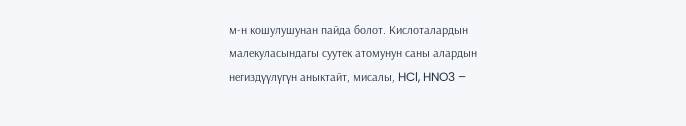м-н кошулушунан пайда болот. Кислоталардын малекуласындагы суутек атомунун саны алардын негиздүүлүгүн аныктайт, мисалы, HCl, HNO3 –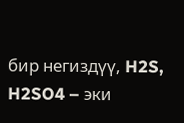бир негиздүү, H2S, H2SO4 – эки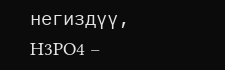негиздүү, H3PO4 –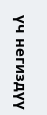үч негиздүү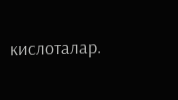кислоталар.